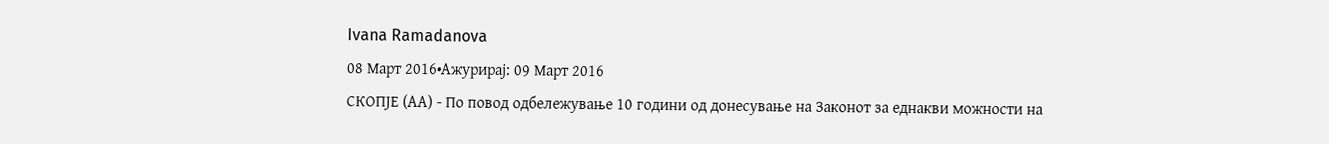Ivana Ramadanova
08 Март 2016•Ажурирај: 09 Март 2016
СКОПЈЕ (АА) - По повод одбележување 10 години од донесување на Законот за еднакви можности на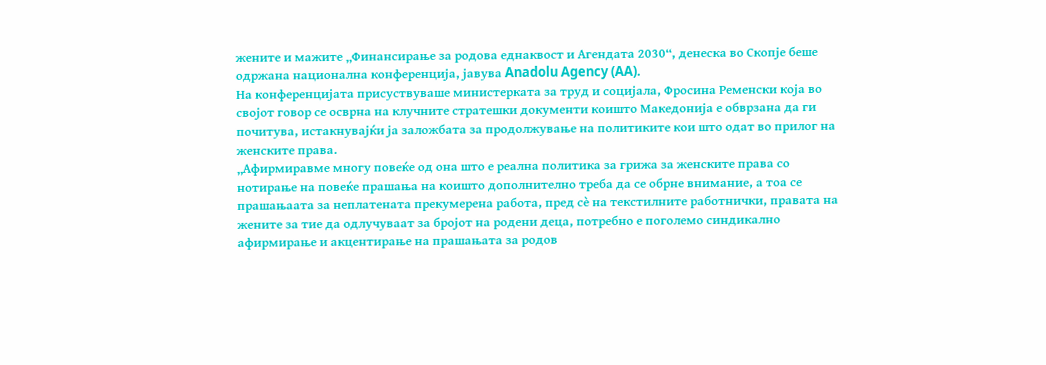жените и мажите „Финансирање за родова еднаквост и Агендата 2030“, денеска во Скопје беше одржана национална конференција, јавува Anadolu Agency (AA).
На конференцијата присуствуваше министерката за труд и социјала, Фросина Ременски која во својот говор се осврна на клучните стратешки документи коишто Македонија е обврзана да ги почитува, истакнувајќи ја заложбата за продолжување на политиките кои што одат во прилог на женските права.
„Афирмиравме многу повеќе од она што е реална политика за грижа за женските права со нотирање на повеќе прашања на коишто дополнително треба да се обрне внимание, а тоа се прашањаата за неплатената прекумерена работа, пред сè на текстилните работнички, правата на жените за тие да одлучуваат за бројот на родени деца, потребно е поголемо синдикално афирмирање и акцентирање на прашањата за родов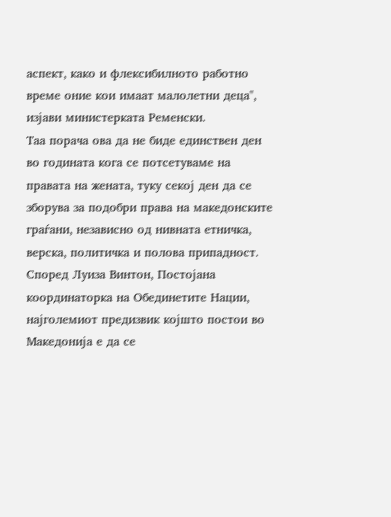аспект, како и флексибилното работно време оние кои имаат малолетни деца", изјави министерката Ременски.
Таа порача ова да не биде единствен ден во годината кога се потсетуваме на правата на жената, туку секој ден да се зборува за подобри права на македонските граѓани, независно од нивната етничка, верска, политичка и полова припадност.
Според Луиза Винтон, Постојана координаторка на Обединетите Нации, најголемиот предизвик којшто постои во Македонија е да се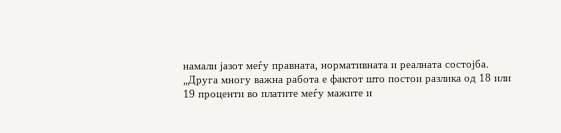намали јазот меѓу правната, нормативната и реалната состојба.
„Друга многу важна работа е фактот што постои разлика од 18 или 19 проценти во платите меѓу мажите и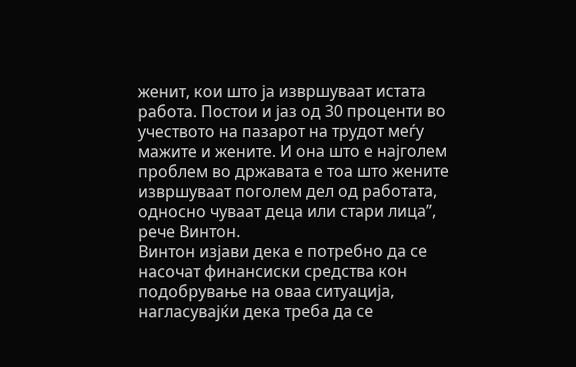женит, кои што ја извршуваат истата работа. Постои и јаз од 30 проценти во учеството на пазарот на трудот меѓу мажите и жените. И она што е најголем проблем во државата е тоа што жените извршуваат поголем дел од работата, односно чуваат деца или стари лица”, рече Винтон.
Винтон изјави дека е потребно да се насочат финансиски средства кон подобрување на оваа ситуација, нагласувајќи дека треба да се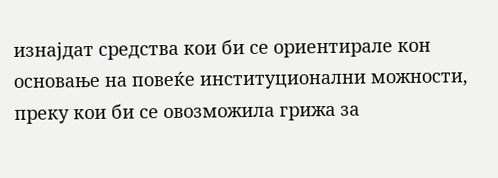изнајдат средства кои би се ориентирале кон основање на повеќе институционални можности, преку кои би се овозможила грижа за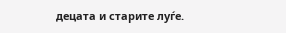децата и старите луѓе.